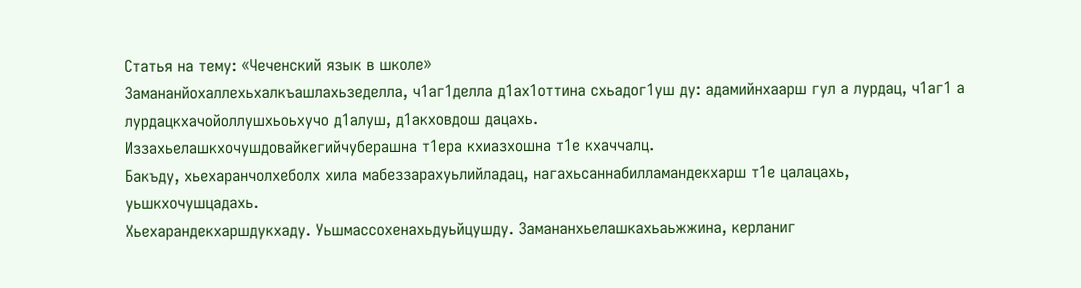Статья на тему: «Чеченский язык в школе»
Замананйохаллехьхалкъашлахьзеделла, ч1аг1делла д1ах1оттина схьадог1уш ду: адамийнхаарш гул а лурдац, ч1аг1 а лурдацкхачойоллушхьоьхучо д1алуш, д1акховдош дацахь.
Иззахьелашкхочушдовайкегийчуберашна т1ера кхиазхошна т1е кхаччалц.
Бакъду, хьехаранчолхеболх хила мабеззарахуьлийладац, нагахьсаннабилламандекхарш т1е цалацахь, уьшкхочушцадахь.
Хьехарандекхаршдукхаду. Уьшмассохенахьдуьйцушду. Замананхьелашкахьаьжжина, керланиг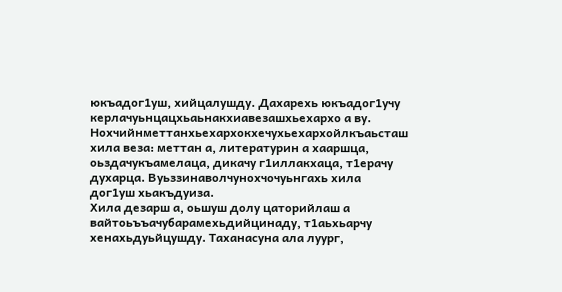юкъадог1уш, хийцалушду. Дахарехь юкъадог1учу керлачуьнцацхьаьнакхиавезашхьехархо а ву.
Нохчийнметтанхьехархокхечухьехархойлкъаьсташ хила веза: меттан а, литературин а хааршца, оьздачукъамелаца, дикачу г1иллакхаца, т1ерачу духарца. Вуьззинаволчунохчочуьнгахь хила дог1уш хьакъдуиза.
Хила дезарш а, оьшуш долу цаторийлаш а вайтоьъъачубарамехьдийцинаду, т1аьхьарчу хенахьдуьйцушду. Таханасуна ала луург,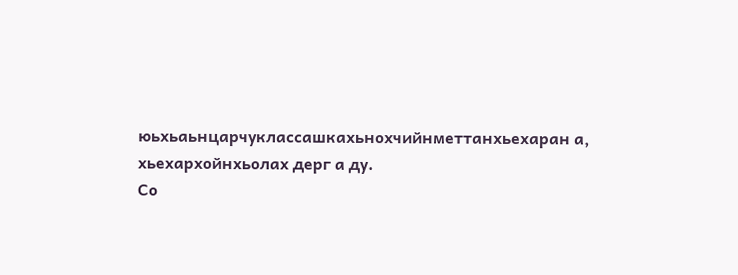юьхьаьнцарчуклассашкахьнохчийнметтанхьехаран а, хьехархойнхьолах дерг а ду.
Со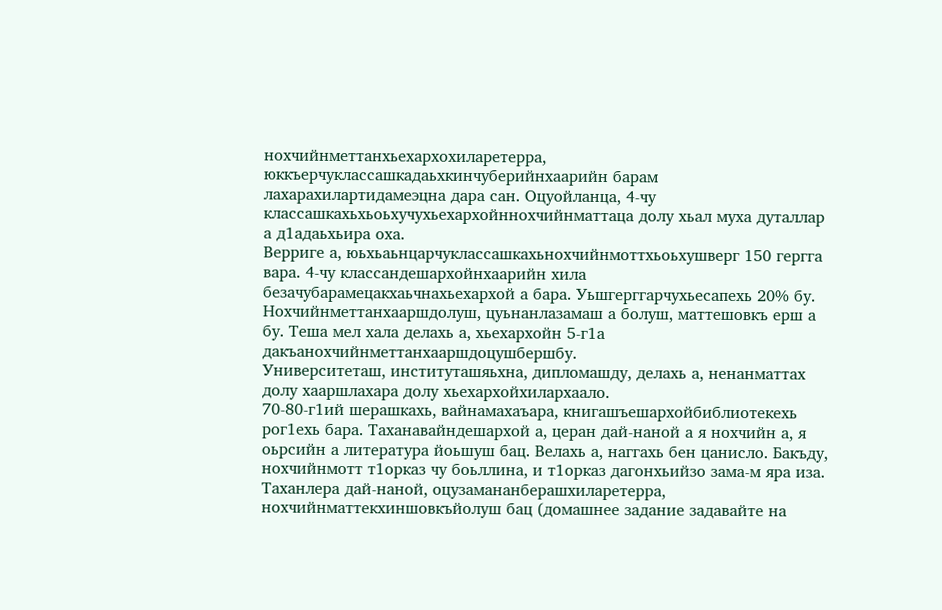нохчийнметтанхьехархохиларетерра, юккъерчуклассашкадаьхкинчуберийнхаарийн барам лахарахилартидамеэцна дара сан. Оцуойланца, 4-чу классашкахьхьоьхучухьехархойннохчийнматтаца долу хьал муха дуталлар а д1адаьхьира оха.
Верриге а, юьхьаьнцарчуклассашкахьнохчийнмоттхьоьхушверг 150 гергга вара. 4-чу классандешархойнхаарийн хила безачубарамецакхаьчнахьехархой а бара. Уьшгерггарчухьесапехь 20% бу. Нохчийнметтанхааршдолуш, цуьнанлазамаш а болуш, маттешовкъ ерш а бу. Теша мел хала делахь а, хьехархойн 5-г1а дакъанохчийнметтанхааршдоцушбершбу.
Университеташ, институташяьхна, дипломашду, делахь а, ненанматтах долу хааршлахара долу хьехархойхилархаало.
70-80-г1ий шерашкахь, вайнамахаъара, книгашъешархойбиблиотекехь рог1ехь бара. Таханавайндешархой а, церан дай-наной а я нохчийн а, я оьрсийн а литература йоьшуш бац. Велахь а, наггахь бен цанисло. Бакъду, нохчийнмотт т1орказ чу боьллина, и т1орказ дагонхьийзо зама-м яра иза.
Таханлера дай-наной, оцузамананберашхиларетерра, нохчийнматтекхиншовкъйолуш бац (домашнее задание задавайте на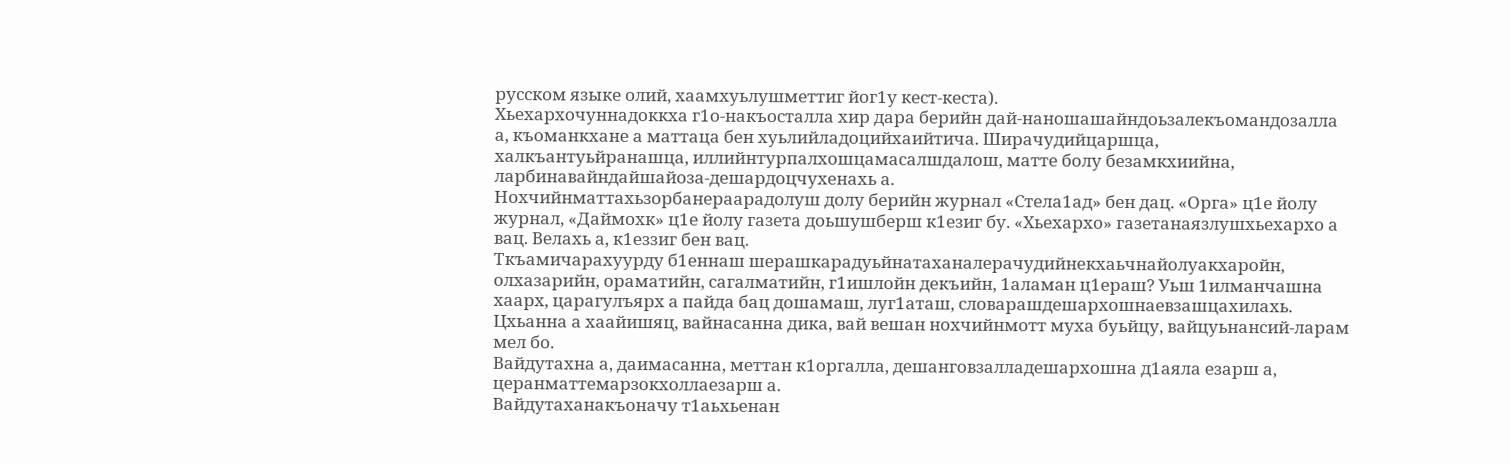русском языке олий, хаамхуьлушметтиг йог1у кест-кеста).
Хьехархочуннадоккха г1о-накъосталла хир дара берийн дай-наношашайндоьзалекъомандозалла а, къоманкхане а маттаца бен хуьлийладоцийхаийтича. Ширачудийцаршца, халкъантуьйранашца, иллийнтурпалхошцамасалшдалош, матте болу безамкхиийна, ларбинавайндайшайоза-дешардоцчухенахь а.
Нохчийнматтахьзорбанераарадолуш долу берийн журнал «Стела1ад» бен дац. «Орга» ц1е йолу журнал, «Даймохк» ц1е йолу газета доьшушберш к1езиг бу. «Хьехархо» газетанаязлушхьехархо а вац. Велахь а, к1еззиг бен вац.
Ткъамичарахуурду б1еннаш шерашкарадуьйнатаханалерачудийнекхаьчнайолуакхаройн, олхазарийн, ораматийн, сагалматийн, г1ишлойн декъийн, 1аламан ц1ераш? Уьш 1илманчашна хаарх, царагулъярх а пайда бац дошамаш, луг1аташ, словарашдешархошнаевзашцахилахь.
Цхьанна а хаайишяц, вайнасанна дика, вай вешан нохчийнмотт муха буьйцу, вайцуьнансий-ларам мел бо.
Вайдутахна а, даимасанна, меттан к1оргалла, дешанговзалладешархошна д1аяла езарш а, церанматтемарзокхоллаезарш а.
Вайдутаханакъоначу т1аьхьенан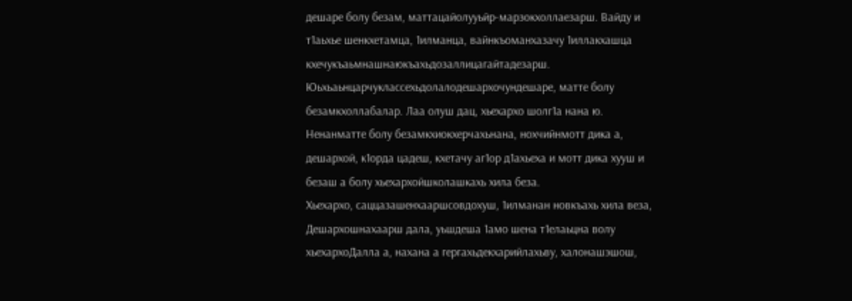дешаре болу безам, маттацайолууьйр-марзокхоллаезарш. Вайду и т1аьхье шенкхетамца, 1илманца, вайнкъоманхазачу 1иллакхашца кхечукъаьмнашнаюкъахьдозаллицагайтадезарш.
Юьхьаьнцарчуклассехьдолалодешархочундешаре, матте болу безамкхоллабалар. Лаа олуш дац, хьехархо шолг1а нана ю. Ненанматте болу безамкхиокхерчахьнана, нохчийнмотт дика а, дешархой, к1орда цадеш, кхетачу аг1ор д1ахьеха и мотт дика хууш и безаш а болу хьехархойшколашкахь хила беза.
Хьехархо, саццазашенхааршсовдохуш, 1илманан новкъахь хила веза, Дешархошнахаарш дала, уьшдеша 1амо шена т1елаьцна волу хьехархоДалла а, нахана а гергахьдекхарийлахьву, халонашэшош,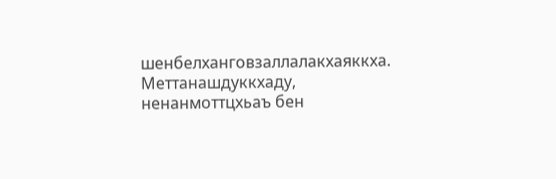шенбелханговзаллалакхаяккха.
Меттанашдуккхаду, ненанмоттцхьаъ бен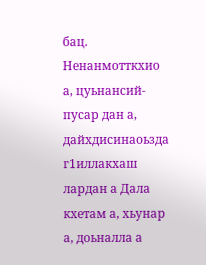бац.
Ненанмотткхио а, цуьнансий-пусар дан а, дайхдисинаоьзда г1иллакхаш лардан а Дала кхетам а, хьунар а, доьналла а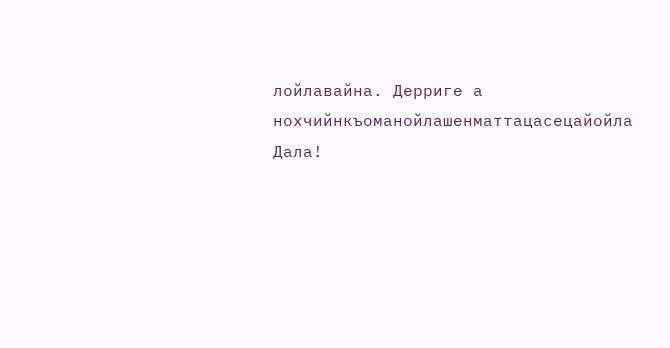лойлавайна. Дерриге а нохчийнкъоманойлашенматтацасецайойла Дала!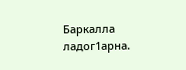Баркалла ладог1арна.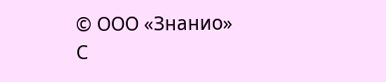© ООО «Знанио»
С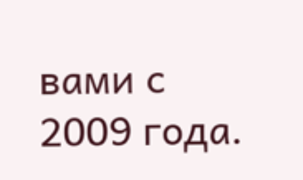вами с 2009 года.